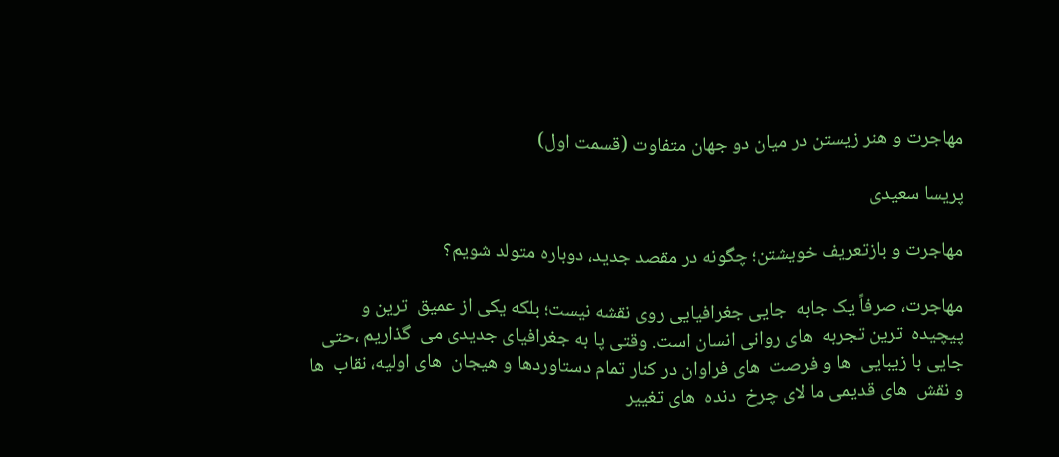مهاجرت و هنر زیستن در میان دو جهان متفاوت (قسمت اول)

پریسا سعیدی

مهاجرت و بازتعریف خویشتن؛ چگونه در مقصد جدید، دوباره متولد شویم؟

مهاجرت، صرفاً یک جابه ‌ جایی جغرافیایی روی نقشه نیست؛ بلکه یکی از عمیق ‌ ترین و پیچیده ‌ ترین تجربه ‌ های روانی انسان است. وقتی پا به جغرافیای جدیدی می ‌ گذاریم ،حتی جایی با زیبایی ‌ ها و فرصت ‌ های فراوان در کنار تمام دستاوردها و هیجان ‌ های اولیه، نقاب ‌ ها و نقش ‌ های قدیمی ما لای چرخ ‌ دنده ‌ های تغییر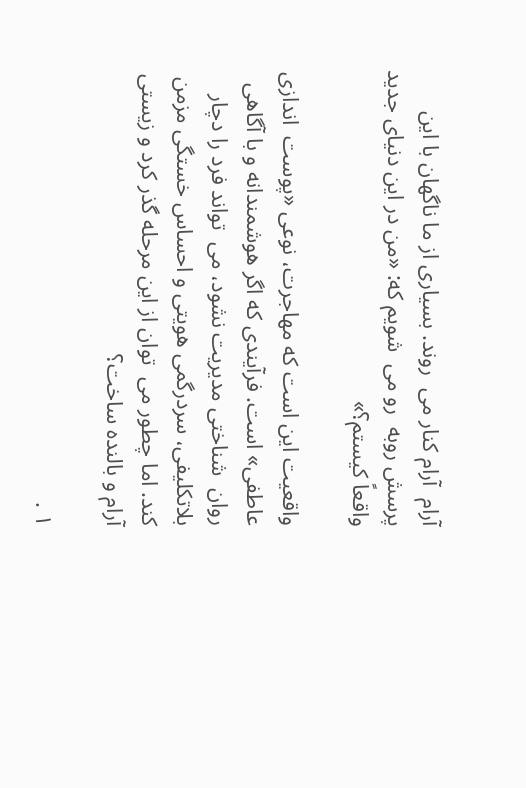آرام ‌ آرام کنار می ‌ روند. بسیاری از ما ناگهان با این پرسش روبه ‌ رو می ‌ شویم که: «من در این دنیای جدید واقعاً کیستم؟»

واقعیت این است که مهاجرت، نوعی «پوست ‌ اندازی عاطفی» است. فرآیندی که اگر هوشمندانه و با آگاهی روان ‌ شناختی مدیریت نشود، می ‌ تواند فرد را دچار بلاتکلیفی، سردرگمی هویتی و احساس خستگی مزمن کند. اما چطور می ‌ توان از این مرحله گذر کرد و زیستی آرام و بالنده ساخت؟

۱ .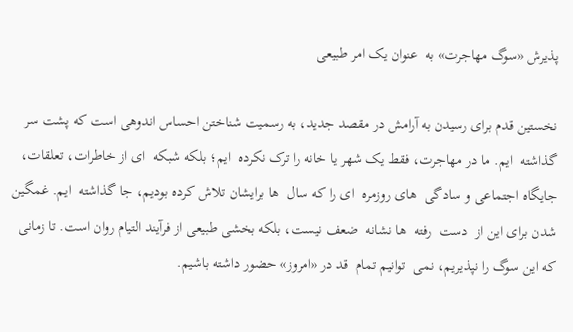پذیرش «سوگ مهاجرت» به ‌ عنوان یک امر طبیعی

نخستین قدم برای رسیدن به آرامش در مقصد جدید، به رسمیت شناختن احساس اندوهی است که پشت سر گذاشته ‌ ایم. ما در مهاجرت، فقط یک شهر یا خانه را ترک نکرده ‌ ایم؛ بلکه شبکه ‌ ای از خاطرات، تعلقات، جایگاه اجتماعی و سادگی ‌ های روزمره ‌ ای را که سال ‌ ها برایشان تلاش کرده بودیم، جا گذاشته ‌ ایم. غمگین شدن برای این از ‌ دست ‌ رفته ‌ ها نشانه ‌ ضعف نیست، بلکه بخشی طبیعی از فرآیند التیام روان است. تا زمانی که این سوگ را نپذیریم، نمی ‌ توانیم تمام ‌ قد در «امروز» حضور داشته باشیم.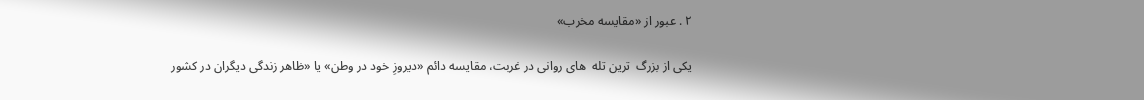۲ . عبور از «مقایسه مخرب»

یکی از بزرگ ‌ ترین تله ‌ های روانی در غربت، مقایسه دائم «دیروزِ خود در وطن» یا «ظاهر زندگی دیگران در کشور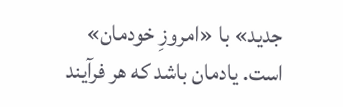جدید» با «امروزِ خودمان» است. یادمان باشد که هر فرآیند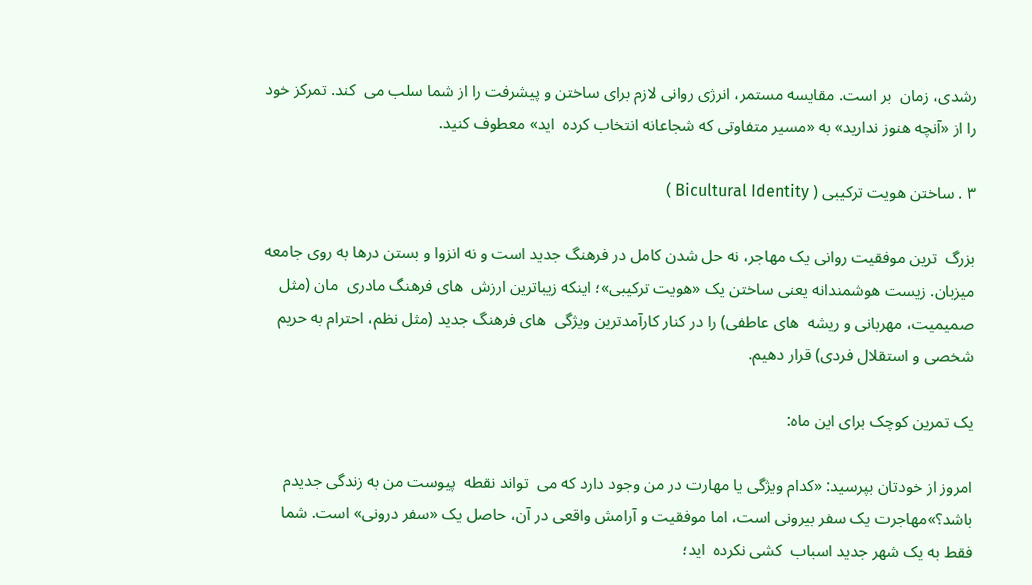رشدی، زمان ‌ بر است. مقایسه مستمر، انرژی روانی لازم برای ساختن و پیشرفت را از شما سلب می ‌ کند. تمرکز خود را از «آنچه هنوز ندارید» به «مسیر متفاوتی که شجاعانه انتخاب کرده ‌ اید» معطوف کنید.

۳ . ساختن هویت ترکیبی ( Bicultural Identity )

بزرگ ‌ ترین موفقیت روانی یک مهاجر، نه حل شدن کامل در فرهنگ جدید است و نه انزوا و بستن درها به روی جامعه میزبان. زیست هوشمندانه یعنی ساختن یک «هویت ترکیبی»؛ اینکه زیباترین ارزش ‌ های فرهنگ مادری ‌ مان (مثل صمیمیت، مهربانی و ریشه ‌ های عاطفی) را در کنار کارآمدترین ویژگی ‌ های فرهنگ جدید (مثل نظم، احترام به حریم شخصی و استقلال فردی) قرار دهیم.

یک تمرین کوچک برای این ماه:

امروز از خودتان بپرسید: «کدام ویژگی یا مهارت در من وجود دارد که می ‌ تواند نقطه ‌ پیوست من به زندگی جدیدم باشد؟»مهاجرت یک سفر بیرونی است، اما موفقیت و آرامش واقعی در آن، حاصل یک «سفر درونی» است. شما فقط به یک شهر جدید اسباب ‌ کشی نکرده ‌ اید؛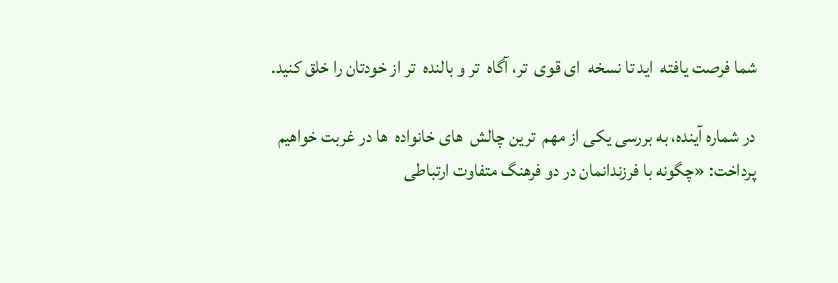شما فرصت یافته ‌ اید تا نسخه ‌ ای قوی ‌ تر، آگاه ‌ تر و بالنده ‌ تر از خودتان را خلق کنید.

در شماره آینده، به بررسی یکی از مهم ‌ ترین چالش ‌ های خانواده ‌ ها در غربت خواهیم پرداخت: «چگونه با فرزندانمان در دو فرهنگ متفاوت ارتباطی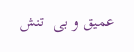عمیق و بی ‌ تنش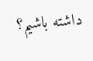داشته باشیم؟